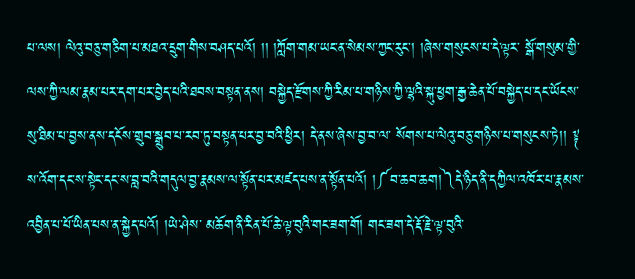པ་ལས། ལེའུ་བཅུ་གཅིག་པ་མཐའ་དྲུག་གིས་བཤད་པའོ། །། །ཀློག་གམ་ཡང་ན་སེམས་ཀྱང་རུང་། །ཞེས་གསུངས་པ་དེ་ལྟར་ སྒོ་གསུམ་གྱི་ལས་ཀྱི་ལམ་རྣམ་པར་དག་པར་བྱེད་པའི་ཐབས་བསྟན་ནས། བསྐྱེད་རྫོགས་ཀྱི་རིམ་པ་གཉིས་ཀྱི་ལྷའི་སྐུ་ཕྱག་རྒྱ་ཆེན་པོ་བསྐྱེད་པ་དང་ཡོངས་སུ་ཐིམ་པ་བྱས་ནས་དངོས་གྲུབ་སྒྲུབ་པ་རབ་ཏུ་བསྟན་པར་བྱ་བའི་ཕྱིར། དེ་ནས་ཞེས་བྱ་བ་ལ་ སོགས་པ་ལེའུ་བཅུ་གཉིས་པ་གསུངས་ཏེ།། ༈ ས་འོག་དང་ས་སྟེང་དང་ས་བླ་བའི་གདུལ་བྱ་རྣམས་ལ་སྟོན་པར་མཛད་པས་ན་སྟོན་པའོ། །༼བ་ཆབ་ཆག།༽དེ་ཉིད་ནི་དཀྱིལ་འཁོར་པ་རྣམས་འབྱིན་པ་པོ་ཡིན་པས་ན་སྐྱེད་པའོ། །ཡེ་ཤེས་ མཆོག་ནི་རིན་པོ་ཆེ་ལྟ་བུའི་གང་ཟག་གོ། གང་ཟག་དེ་རྡོ་རྗེ་ལྟ་བུའི་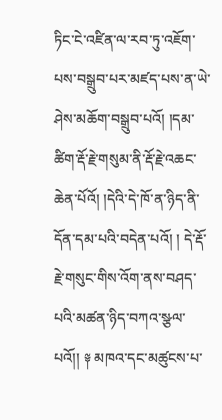ཏིང་ངེ་འཛིན་ལ་རབ་ཏུ་འཇོག་པས་བསྒྲུབ་པར་མཛད་པས་ན་ཡེ་ཤེས་མཆོག་བསྒྲུབ་པའོ། །དམ་ཚིག་རྡོ་རྗེ་གསུམ་ནི་རྡོ་རྗེ་འཆང་ཆེན་པོའོ། །དེའི་དེ་ཁོ་ན་ཉིད་ནི་དོན་དམ་པའི་བདེན་པའོ། ། དེ་རྡོ་རྗེ་གསུང་གིས་འོག་ནས་བཤད་པའི་མཚན་ཉིད་བཀའ་སྩལ་པའོ།། ༈ མཁའ་དང་མཚུངས་པ་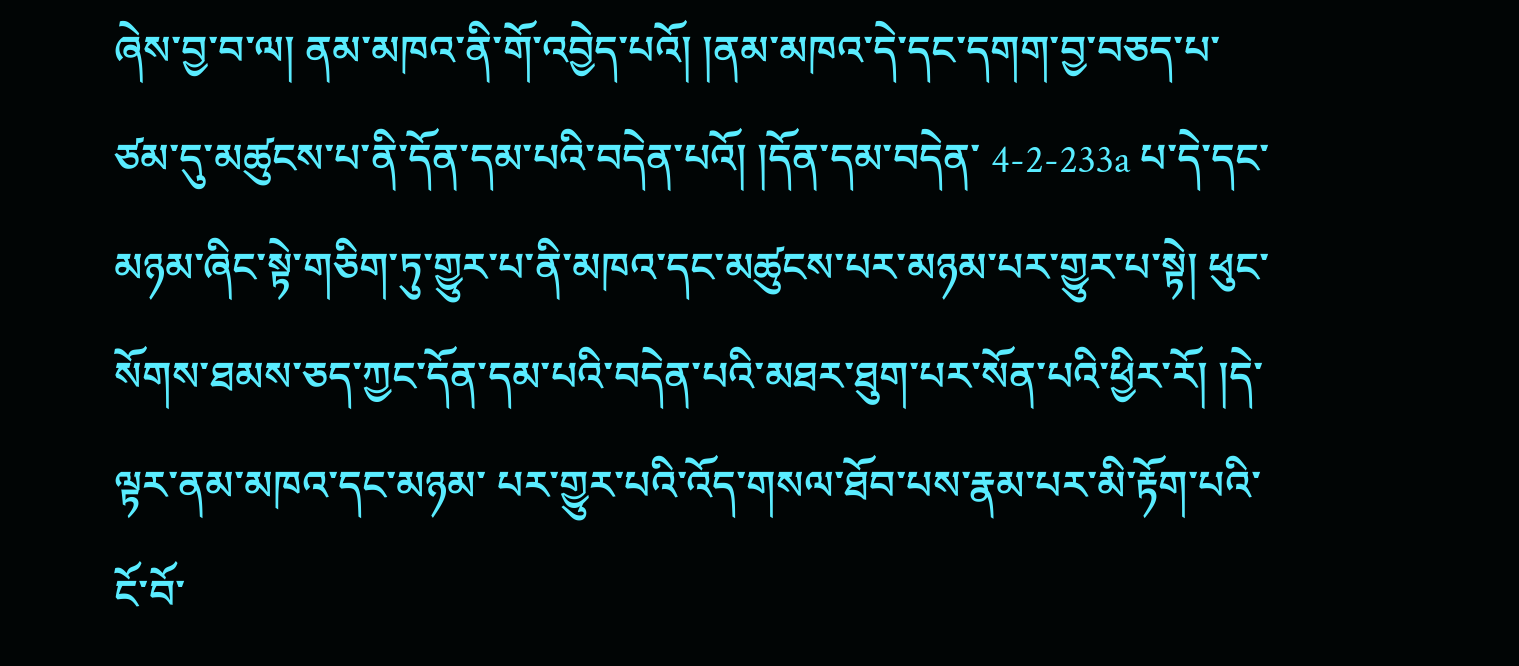ཞེས་བྱ་བ་ལ། ནམ་མཁའ་ནི་གོ་འབྱེད་པའོ། །ནམ་མཁའ་དེ་དང་དགག་བྱ་བཅད་པ་ཙམ་དུ་མཚུངས་པ་ནི་དོན་དམ་པའི་བདེན་པའོ། །དོན་དམ་བདེན་ 4-2-233a པ་དེ་དང་མཉམ་ཞིང་སྟེ་གཅིག་ཏུ་གྱུར་པ་ནི་མཁའ་དང་མཚུངས་པར་མཉམ་པར་གྱུར་པ་སྟེ། ཕུང་སོགས་ཐམས་ཅད་ཀྱང་དོན་དམ་པའི་བདེན་པའི་མཐར་ཐུག་པར་སོན་པའི་ཕྱིར་རོ། །དེ་ལྟར་ནམ་མཁའ་དང་མཉམ་ པར་གྱུར་པའི་འོད་གསལ་ཐོབ་པས་རྣམ་པར་མི་རྟོག་པའི་ངོ་བོ་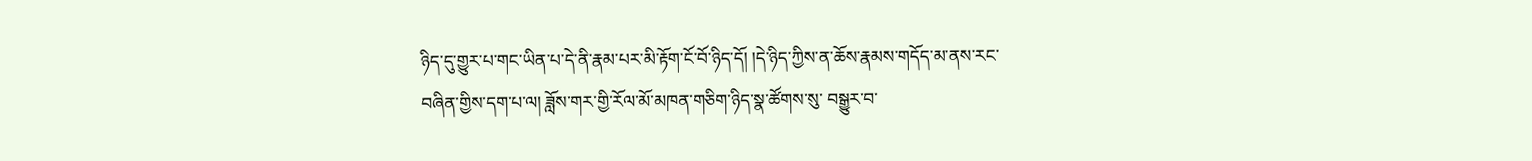ཉིད་དུ་གྱུར་པ་གང་ཡིན་པ་དེ་ནི་རྣམ་པར་མི་རྟོག་ངོ་བོ་ཉིད་དོ། །དེ་ཉིད་ཀྱིས་ན་ཆོས་རྣམས་གདོད་མ་ནས་རང་བཞིན་གྱིས་དག་པ་ལ། ཟློས་གར་གྱི་རོལ་མོ་མཁན་གཅིག་ཉིད་སྣ་ཚོགས་སུ་ བསྒྱུར་བ་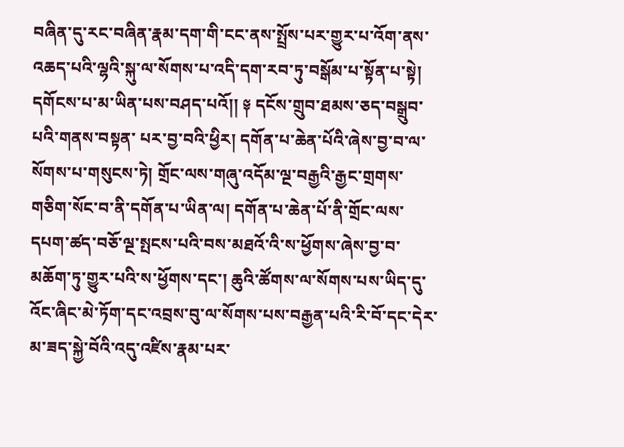བཞིན་དུ་རང་བཞིན་རྣམ་དག་གི་ངང་ནས་སྤྲོས་པར་གྱུར་པ་འོག་ནས་འཆད་པའི་ལྷའི་སྐུ་ལ་སོགས་པ་འདི་དག་རབ་ཏུ་བསྒོམ་པ་སྟོན་པ་སྟེ། དགོངས་པ་མ་ཡིན་པས་བཤད་པའོ།། ༈ དངོས་གྲུབ་ཐམས་ཅད་བསྒྲུབ་པའི་གནས་བསྟན་ པར་བྱ་བའི་ཕྱིར། དགོན་པ་ཆེན་པོའི་ཞེས་བྱ་བ་ལ་སོགས་པ་གསུངས་ཏེ། གྲོང་ལས་གཞུ་འདོམ་ལྔ་བརྒྱའི་རྒྱང་གྲགས་གཅིག་སོང་བ་ནི་དགོན་པ་ཡིན་ལ། དགོན་པ་ཆེན་པོ་ནི་གྲོང་ལས་དཔག་ཚད་བཅོ་ལྔ་སྤངས་པའི་བས་མཐའོ་འི་ས་ཕྱོགས་ཞེས་བྱ་བ་ མཆོག་ཏུ་གྱུར་པའི་ས་ཕྱོགས་དང་། ཆུའི་ཚོགས་ལ་སོགས་པས་ཡིད་དུ་འོང་ཞིང་མེ་ཏོག་དང་འབྲས་བུ་ལ་སོགས་པས་བརྒྱན་པའི་རི་བོ་དང་དེར་མ་ཟད་སྐྱེ་བོའི་འདུ་འཛིས་རྣམ་པར་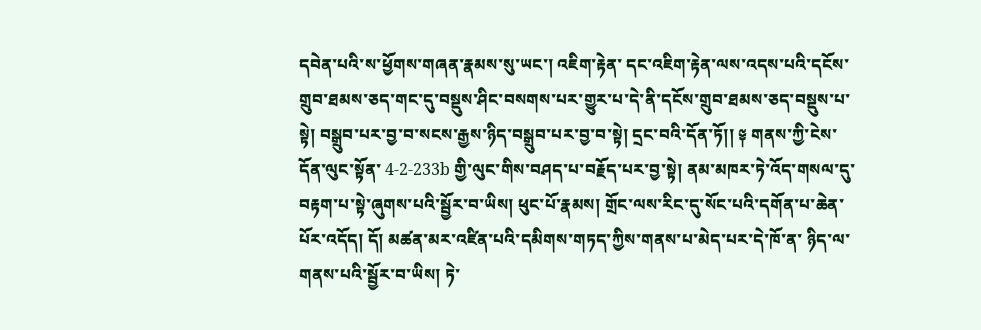དབེན་པའི་ས་ཕྱོགས་གཞན་རྣམས་སུ་ཡང་། འཇིག་རྟེན་ དང་འཇིག་རྟེན་ལས་འདས་པའི་དངོས་གྲུབ་ཐམས་ཅད་གང་དུ་བསྡུས་ཤིང་བསགས་པར་གྱུར་པ་དེ་ནི་དངོས་གྲུབ་ཐམས་ཅད་བསྡུས་པ་སྟེ། བསྒྲུབ་པར་བྱ་བ་སངས་རྒྱས་ཉིད་བསྒྲུབ་པར་བྱ་བ་སྟེ། དྲང་བའི་དོན་ཏོ།། ༈ གནས་ཀྱི་ངེས་དོན་ལུང་སྟོན་ 4-2-233b གྱི་ལུང་གིས་བཤད་པ་བརྗོད་པར་བྱ་སྟེ། ནམ་མཁར་ཏེ་འོད་གསལ་དུ་བརྟག་པ་སྟེ་ཞུགས་པའི་སྦྱོར་བ་ཡིས། ཕུང་པོ་རྣམས། གྲོང་ལས་རིང་དུ་སོང་པའི་དགོན་པ་ཆེན་པོར་འདོད། དོ། མཚན་མར་འཛིན་པའི་དམིགས་གཏད་ཀྱིས་གནས་པ་མེད་པར་དེ་ཁོ་ན་ ཉིད་ལ་གནས་པའི་སྦྱོར་བ་ཡིས། ཏེ་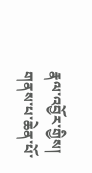རྣལ་འབྱོར་གྱིས། གནས་པ་ཆེན་པོ་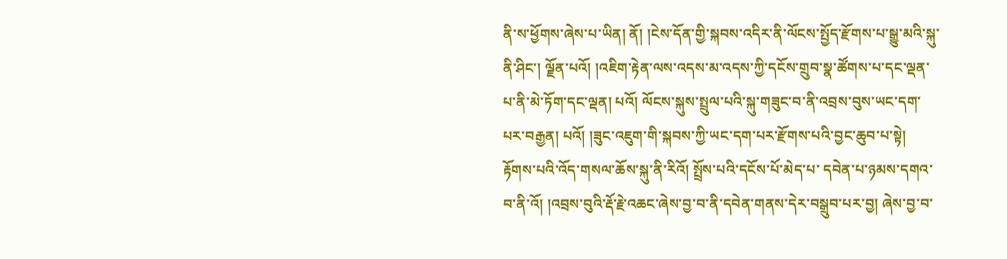ནི་ས་ཕྱོགས་ཞེས་པ་ཡིན། ནོ། །ངེས་དོན་གྱི་སྐབས་འདིར་ནི་ལོངས་སྤྱོད་རྫོགས་པ་སྒྱུ་མའི་སྐུ་ནི་ཤིང་། ལྗོན་པའོ། །འཇིག་རྟེན་ལས་འདས་མ་འདས་ཀྱི་དངོས་གྲུབ་སྣ་ཚོགས་པ་དང་ལྡན་ པ་ནི་མེ་ཏོག་དང་ལྡན། པའོ། ལོངས་སྐུས་སྤྲུལ་པའི་སྐུ་གཟུང་བ་ནི་འབྲས་བུས་ཡང་དག་པར་བརྒྱན། པའོ། །ཟུང་འཇུག་གི་སྐབས་ཀྱི་ཡང་དག་པར་རྫོགས་པའི་བྱང་ཆུབ་པ་སྟེ། རྟོགས་པའི་འོད་གསལ་ཆོས་སྐུ་ནི་རིའོ། སྤྲོས་པའི་དངོས་པོ་མེད་པ་ དབེན་པ་ཉམས་དགའ་བ་ནི་འོ། །འབྲས་བུའི་རྡོ་རྗེ་འཆང་ཞེས་བྱ་བ་ནི་དབེན་གནས་དེར་བསྒྲུབ་པར་བྱ། ཞེས་བྱ་བ་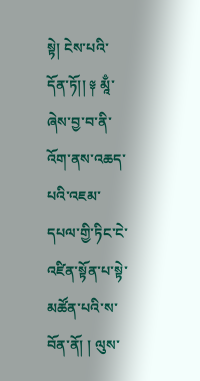སྟེ། ངེས་པའི་དོན་ཏོ།། ༈ མཱྃ་ཞེས་བྱ་བ་ནི་འོག་ནས་འཆད་པའི་འཇམ་དཔལ་གྱི་ཏིང་ངེ་འཛིན་སྟོན་པ་སྟེ་མཚོན་པའི་ས་བོན་ནོ། ། ལུས་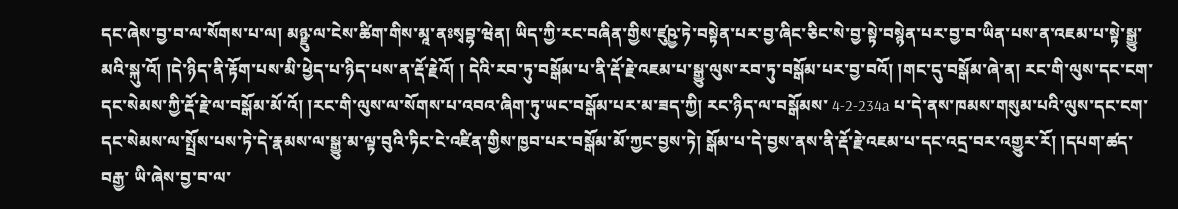དང་ཞེས་བྱ་བ་ལ་སོགས་པ་ལ། མཉྫུ་ལ་ངེས་ཚིག་གིས་མཱ་ནཿསྭབྷ་ཝེན། ཡིད་ཀྱི་རང་བཞིན་གྱིས་ཛུཥྱ་ཏེ་བསྟེན་པར་བྱ་ཞིང་ཅིང་སེ་བྱ་སྟེ་བསྙེན་པར་བྱ་བ་ཡིན་པས་ན་འཇམ་པ་སྟེ་སྒྱུ་མའི་སྐུ་འོ། །དེ་ཉིད་ནི་རྟོག་པས་མི་ཕྱེད་པ་ཉིད་པས་ན་རྡོ་རྗེའོ། ། དེའི་རབ་ཏུ་བསྒོམ་པ་ནི་རྡོ་རྗེ་འཇམ་པ་སྒྱུ་ལུས་རབ་ཏུ་བསྒོམ་པར་བྱ་བའོ། །གང་དུ་བསྒོམ་ཞེ་ན། རང་གི་ལུས་དང་ངག་དང་སེམས་ཀྱི་རྡོ་རྗེ་ལ་བསྒོམ་མོ་འོ། །རང་གི་ལུས་ལ་སོགས་པ་འབའ་ཞིག་ཏུ་ཡང་བསྒོམ་པར་མ་ཟད་ཀྱི། རང་ཉིད་ལ་བསྒོམས་ 4-2-234a པ་དེ་ནས་ཁམས་གསུམ་པའི་ལུས་དང་ངག་དང་སེམས་ལ་སྤྲོས་པས་ཏེ་དེ་རྣམས་ལ་སྒྱུ་མ་ལྟ་བུའི་ཏིང་ངེ་འཛིན་གྱིས་ཁྱབ་པར་བསྒོམ་མོ་ཀྱང་བྱས་ཏེ། སྒོམ་པ་དེ་བྱས་ནས་ནི་རྡོ་རྗེ་འཇམ་པ་དང་འདྲ་བར་འགྱུར་རོ། །དཔག་ཚད་བརྒྱ་ ཡི་ཞེས་བྱ་བ་ལ་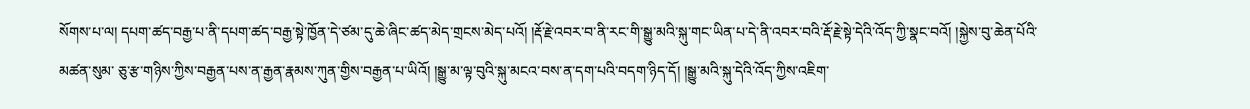སོགས་པ་ལ། དཔག་ཚད་བརྒྱ་པ་ནི་དཔག་ཚད་བརྒྱ་སྟེ་ཁྱོན་དེ་ཙམ་དུ་ཆེ་ཞིང་ཚད་མེད་གྲངས་མེད་པའོ། །རྡོ་རྗེ་འབར་བ་ནི་རང་གི་སྒྱུ་མའི་སྐུ་གང་ཡིན་པ་དེ་ནི་འབར་བའི་རྡོ་རྗེ་སྟེ་དེའི་འོད་ཀྱི་སྣང་བའོ། །སྐྱེས་བུ་ཆེན་པོའི་མཚན་སུམ་ ཅུ་རྩ་གཉིས་ཀྱིས་བརྒྱན་པས་ན་རྒྱན་རྣམས་ཀུན་གྱིས་བརྒྱན་པ་ཡིའོ། །སྒྱུ་མ་ལྟ་བུའི་སྐུ་མངའ་བས་ན་དག་པའི་བདག་ཉིད་དོ། །སྒྱུ་མའི་སྐུ་དེའི་འོད་ཀྱིས་འཇིག་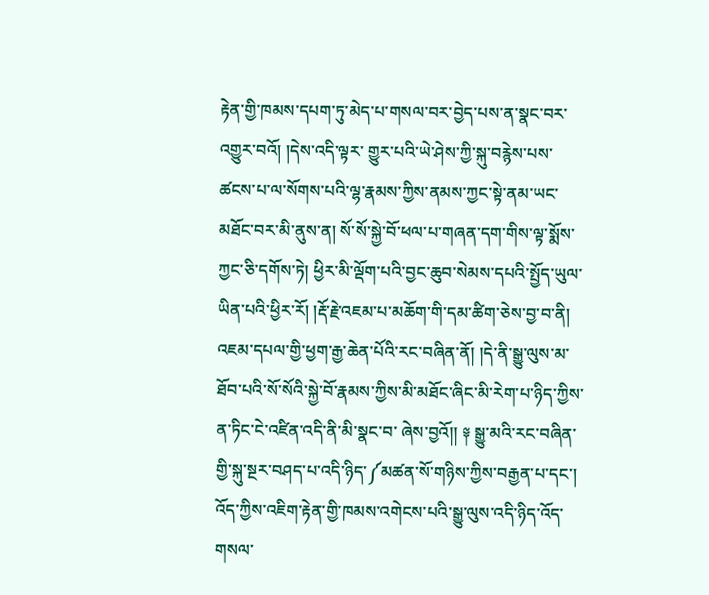རྟེན་གྱི་ཁམས་དཔག་ཏུ་མེད་པ་གསལ་བར་བྱེད་པས་ན་སྣང་བར་འགྱུར་བའོ། །དེས་འདི་ལྟར་ གྱུར་པའི་ཡེ་ཤེས་ཀྱི་སྐུ་བརྙེས་པས་ཚངས་པ་ལ་སོགས་པའི་ལྷ་རྣམས་ཀྱིས་ནམས་ཀྱང་སྟེ་ནམ་ཡང་མཐོང་བར་མི་ནུས་ན། སོ་སོ་སྐྱེ་བོ་ཕལ་པ་གཞན་དག་གིས་ལྟ་སྨོས་ཀྱང་ཅི་དགོས་ཏེ། ཕྱིར་མི་ལྡོག་པའི་བྱང་ཆུབ་སེམས་དཔའི་སྤྱོད་ཡུལ་ ཡིན་པའི་ཕྱིར་རོ། །རྡོ་རྗེ་འཇམ་པ་མཆོག་གི་དམ་ཚིག་ཅེས་བྱ་བ་ནི། འཇམ་དཔལ་གྱི་ཕྱག་རྒྱ་ཆེན་པོའི་རང་བཞིན་ནོ། །དེ་ནི་སྒྱུ་ལུས་མ་ཐོབ་པའི་སོ་སོའི་སྐྱེ་བོ་རྣམས་ཀྱིས་མི་མཐོང་ཞིང་མི་རེག་པ་ཉིད་ཀྱིས་ན་ཏིང་ངེ་འཛིན་འདི་ནི་མི་སྣང་བ་ ཞེས་བྱའོ།། ༈ སྒྱུ་མའི་རང་བཞིན་གྱི་སྐུ་སྔར་བཤད་པ་འདི་ཉིད་༼མཚན་སོ་གཉིས་ཀྱིས་བརྒྱན་པ་དང་། འོད་ཀྱིས་འཇིག་རྟེན་གྱི་ཁམས་འགེངས་པའི་སྒྱུ་ལུས་འདི་ཉིད་འོད་གསལ་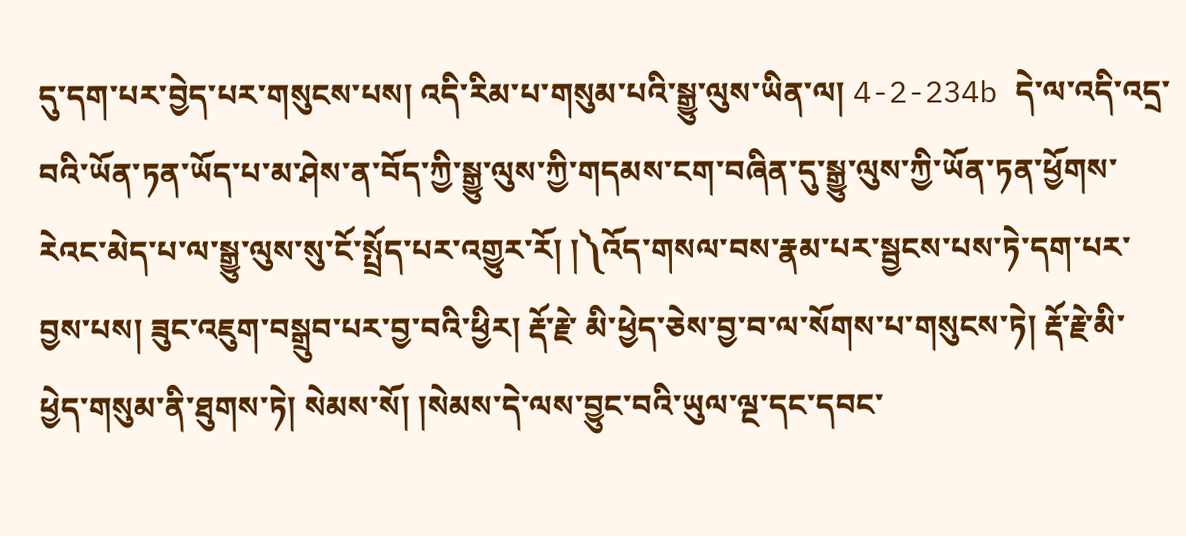དུ་དག་པར་བྱེད་པར་གསུངས་པས། འདི་རིམ་པ་གསུམ་པའི་སྒྱུ་ལུས་ཡིན་ལ། 4-2-234b དེ་ལ་འདི་འདྲ་བའི་ཡོན་ཏན་ཡོད་པ་མ་ཤེས་ན་བོད་ཀྱི་སྒྱུ་ལུས་ཀྱི་གདམས་ངག་བཞིན་དུ་སྒྱུ་ལུས་ཀྱི་ཡོན་ཏན་ཕྱོགས་རེའང་མེད་པ་ལ་སྒྱུ་ལུས་སུ་ངོ་སྤྲོད་པར་འགྱུར་རོ། །༽འོད་གསལ་བས་རྣམ་པར་སྦྱངས་པས་ཏེ་དག་པར་བྱས་པས། ཟུང་འཇུག་བསྒྲུབ་པར་བྱ་བའི་ཕྱིར། རྡོ་རྗེ་ མི་ཕྱེད་ཅེས་བྱ་བ་ལ་སོགས་པ་གསུངས་ཏེ། རྡོ་རྗེ་མི་ཕྱེད་གསུམ་ནི་ཐུགས་ཏེ། སེམས་སོ། །སེམས་དེ་ལས་བྱུང་བའི་ཡུལ་ལྔ་དང་དབང་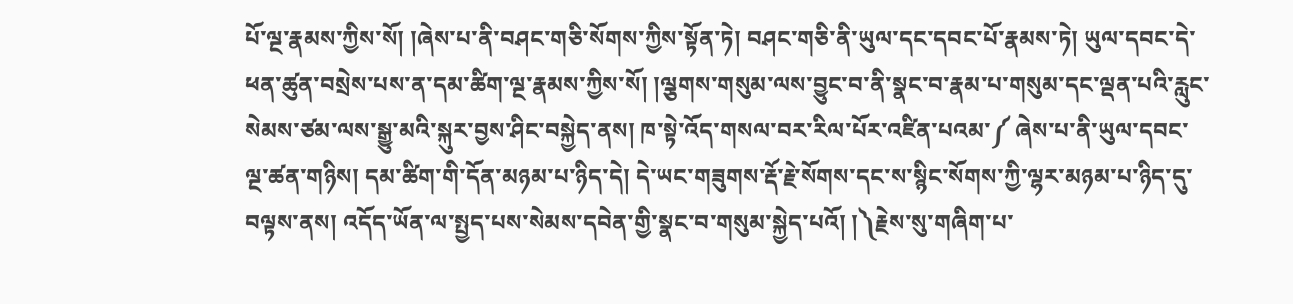པོ་ལྔ་རྣམས་ཀྱིས་སོ། །ཞེས་པ་ནི་བཤང་གཅི་སོགས་ཀྱིས་སྟོན་ཏེ། བཤང་གཅི་ནི་ཡུལ་དང་དབང་པོ་རྣམས་ཏེ། ཡུལ་དབང་དེ་ཕན་ཚུན་བསྲེས་པས་ན་དམ་ཚིག་ལྔ་རྣམས་ཀྱིས་སོ། །ལྕགས་གསུམ་ལས་བྱུང་བ་ནི་སྣང་བ་རྣམ་པ་གསུམ་དང་ལྡན་པའི་རླུང་སེམས་ཙམ་ལས་སྒྱུ་མའི་སྐུར་བྱས་ཤིང་བསྐྱེད་ནས། ཁ་སྟེ་འོད་གསལ་བར་རིལ་པོར་འཛིན་པའམ་༼ ཞེས་པ་ནི་ཡུལ་དབང་ལྔ་ཚན་གཉིས། དམ་ཚིག་གི་དོན་མཉམ་པ་ཉིད་དེ། དེ་ཡང་གཟུགས་རྡོ་རྗེ་སོགས་དང་ས་སྙིང་སོགས་ཀྱི་ལྷར་མཉམ་པ་ཉིད་དུ་བལྟས་ནས། འདོད་ཡོན་ལ་སྤྱད་པས་སེམས་དབེན་གྱི་སྣང་བ་གསུམ་སྐྱེད་པའོ། །༽རྗེས་སུ་གཞིག་པ་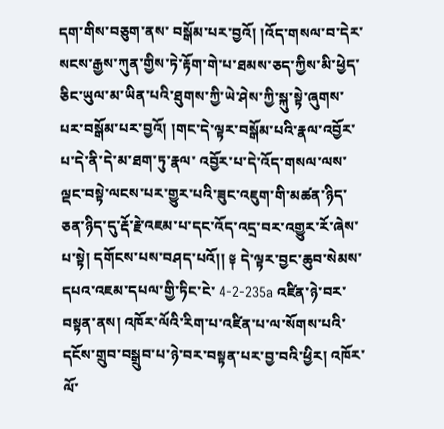དག་གིས་བཅུག་ནས་ བསྒོམ་པར་བྱའོ། །འོད་གསལ་བ་དེར་སངས་རྒྱས་ཀུན་གྱིས་ཏེ་རྟོག་གེ་པ་ཐམས་ཅད་ཀྱིས་མི་ཕྱེད་ཅིང་ཡུལ་མ་ཡིན་པའི་ཐུགས་ཀྱི་ཡེ་ཤེས་ཀྱི་སྐུ་སྟེ་ཞུགས་པར་བསྒོམ་པར་བྱའོ། །གང་དེ་ལྟར་བསྒོམ་པའི་རྣལ་འབྱོར་པ་དེ་ནི་དེ་མ་ཐག་ཏུ་རྣལ་ འབྱོར་པ་དེ་འོད་གསལ་ལས་ལྡང་བསྟེ་ལངས་པར་གྱུར་པའི་ཟུང་འཇུག་གི་མཚན་ཉིད་ཅན་ཉིད་དུ་རྡོ་རྗེ་འཇམ་པ་དང་འོད་འདྲ་བར་འགྱུར་རོ་ཞེས་པ་སྟེ། དགོངས་པས་བཤད་པའོ།། ༈ དེ་ལྟར་བྱང་ཆུབ་སེམས་དཔའ་འཇམ་དཔལ་གྱི་ཏིང་ངེ་ 4-2-235a འཛིན་ཉེ་བར་བསྟན་ནས། འཁོར་ལོའི་རིག་པ་འཛིན་པ་ལ་སོགས་པའི་དངོས་གྲུབ་བསྒྲུབ་པ་ཉེ་བར་བསྟན་པར་བྱ་བའི་ཕྱིར། འཁོར་ལོ་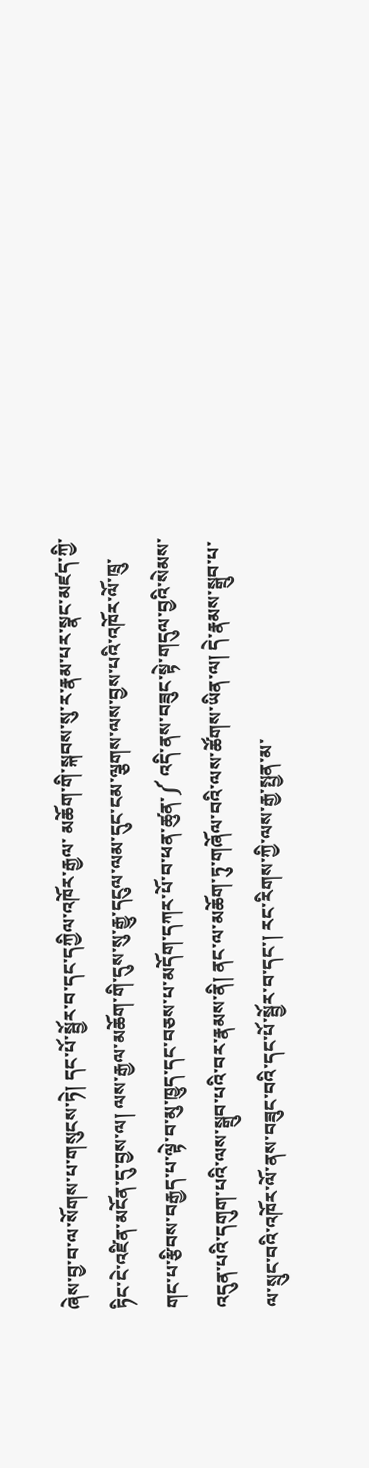ཞེས་བྱ་བ་ལ་སོགས་པ་གསུངས་ཏེ། དང་པོ་སྦྱོར་བ་དང་དཀྱིལ་འཁོར་རྒྱལ་ མཆོག་གི་སྐབས་སུ་ར་རྣམ་པར་སྣང་མཛད་ཀྱི་ཏིང་ངེ་འཛིན་མངོན་དུ་བྱས་ལ། ལས་རྒྱལ་མཆོག་གི་དུས་སུ་རྒྱུ་དངུལ་ལམ་དུང་ངམ་ལྕགས་ལས་བྱས་པའི་འཁོར་ལོ་ཁྲུ་གང་པ་རྩིབས་བརྒྱད་པ་ལྟེ་བ་མུ་ཁྱུད་དང་བཅས་པ་མདོག་དཀར་པོ་བ་ཕན་ཚུན་༼ འདི་ནས་བཟུང་སྟེ་གདུལ་བྱའི་སེམས་འདུན་པའི་དགུག་པའི་ལས་སྒྲུབ་པའི་བར་རྣམས་ནི། ནང་ལ་མཆོག་ཏུ་གཞོལ་བའི་ལས་ཚོགས་ཡིན་ལ། དེ་རྣམས་སྒྲུབ་པ་ལ་སྲུང་བའི་འཁོར་ལོ་ནས་བཟུང་བའི་དང་པོ་སྦྱོར་བ་དང་། རང་རིགས་ཀྱི་ལས་རྒྱ་སྤྱན་མ་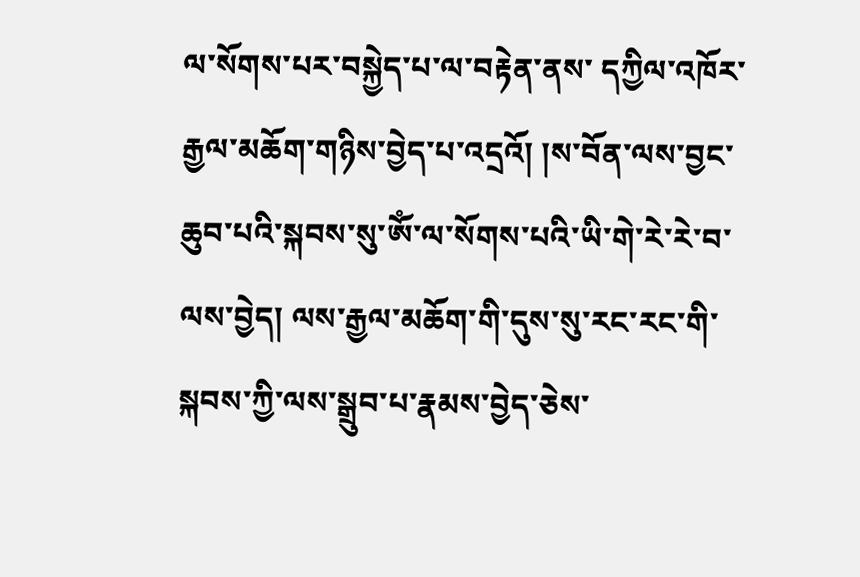ལ་སོགས་པར་བསྐྱེད་པ་ལ་བརྟེན་ནས་ དཀྱིལ་འཁོར་རྒྱལ་མཆོག་གཉིས་བྱེད་པ་འདྲའོ། །ས་བོན་ལས་བྱང་ཆུབ་པའི་སྐབས་སུ་ཨོཾ་ལ་སོགས་པའི་ཡི་གེ་རེ་རེ་བ་ལས་བྱེད། ལས་རྒྱལ་མཆོག་གི་དུས་སུ་རང་རང་གི་སྐབས་ཀྱི་ལས་སྒྲུབ་པ་རྣམས་བྱེད་ཅེས་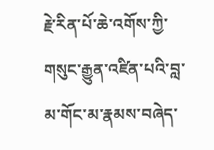རྗེ་རིན་པོ་ཆེ་འགོས་ཀྱི་གསུང་རྒྱུན་འཛིན་པའི་བླ་མ་གོང་མ་རྣམས་བཞེད་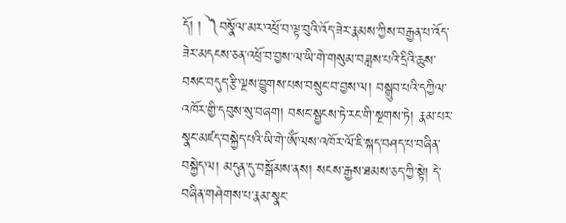དོ། ། ༽བསྣོལ་མར་འཕྲོ་བ་ལྟ་བུའི་འོད་ཟེར་རྣམས་ཀྱིས་བརྒྱན་པ་འོད་ཟེར་མདངས་ཅན་འཕྲོ་བ་བྱས་ལ་ཡི་གེ་གསུམ་བཟླས་པའི་དྲིའི་ཆུས་བསང་བདུད་རྩི་ལྔས་བྱུགས་པས་བསྲུང་བ་བྱས་ལ། བསྒྲུབ་པའི་དཀྱིལ་འཁོར་གྱི་དབུས་སུ་བཞག། བསང་སྦྱངས་ཏེ་རང་གི་སྔགས་ཏེ། རྣམ་པར་སྣང་མཛད་བསྐྱེད་པའི་ཡི་གེ་ཨོཾ་ལས་འཁོར་ལོ་ཇི་སྐད་བཤད་པ་བཞིན་བསྐྱེད་ལ། མདུན་དུ་བསྒོམས་ནས། སངས་རྒྱས་ཐམས་ཅད་ཀྱི་སྟེ། དེ་བཞིན་གཤེགས་པ་རྣམ་སྣང་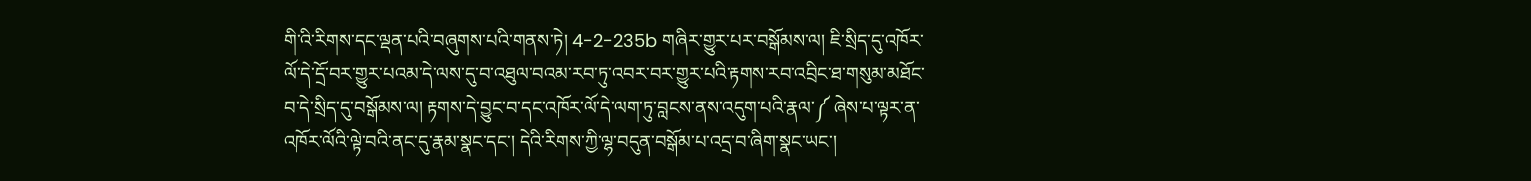གི་འི་རིགས་དང་ལྡན་པའི་བཞུགས་པའི་གནས་ཏེ། 4-2-235b གཞིར་གྱུར་པར་བསྒོམས་ལ། ཇི་སྲིད་དུ་འཁོར་ལོ་དེ་དྲོ་བར་གྱུར་པའམ་དེ་ལས་དུ་བ་འཐུལ་བའམ་རབ་ཏུ་འབར་བར་གྱུར་པའི་རྟགས་རབ་འབྲིང་ཐ་གསུམ་མཐོང་བ་དེ་སྲིད་དུ་བསྒོམས་ལ། རྟགས་དེ་བྱུང་བ་དང་འཁོར་ལོ་དེ་ལག་ཏུ་བླངས་ནས་འདུག་པའི་རྣལ་༼ ཞེས་པ་ལྟར་ན་འཁོར་ལོའི་ལྟེ་བའི་ནང་དུ་རྣམ་སྣང་དང་། དེའི་རིགས་ཀྱི་ལྷ་བདུན་བསྒོམ་པ་འདྲ་བ་ཞིག་སྣང་ཡང་།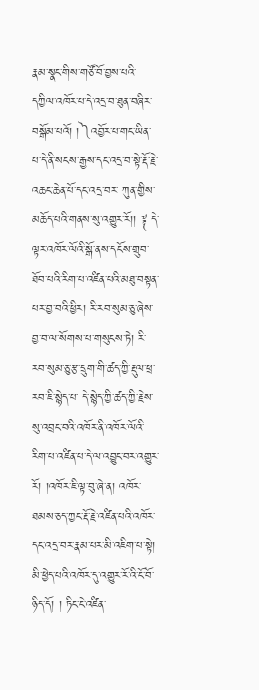རྣམ་སྣང་གིས་གཙོ་བོ་བྱས་པའི་དཀྱིལ་འཁོར་པ་དེ་འདྲ་བ་ཐུན་བཞིར་བསྒོམ་པའོ། །༽འབྱོར་པ་གང་ཡིན་པ་དེ་ནི་སངས་རྒྱས་དང་འདྲ་བ་སྟེ་རྡོ་རྗེ་འཆང་ཆེན་པོ་དང་འདྲ་བར་ ཀུན་གྱིས་མཆོད་པའི་གནས་སུ་འགྱུར་རོ།། ༈ དེ་ལྟར་འཁོར་ལོའི་སྒོ་ནས་དངོས་གྲུབ་ཐོབ་པའི་རིག་པ་འཛིན་པའི་མཐུ་བསྟན་པར་བྱ་བའི་ཕྱིར། རི་རབ་སུམ་ཅུ་ཞེས་བྱ་བ་ལ་སོགས་པ་གསུངས་ཏེ། རི་རབ་སུམ་ཅུ་རྩ་དྲུག་གི་ཚད་ཀྱི་རྡུལ་ཕྲ་རབ་ཇི་སྙེད་པ་ དེ་སྙེད་ཀྱི་ཚད་ཀྱི་རྗེས་སུ་འབྲང་བའི་འཁོར་ནི་འཁོར་ལོའི་རིག་པ་འཛིན་པ་དེ་ལ་འབྱུང་བར་འགྱུར་རོ། །འཁོར་ཇི་ལྟ་བུ་ཞེ་ན། འཁོར་ཐམས་ཅད་ཀྱང་རྡོ་རྗེ་འཛིན་པའི་འཁོར་དང་འདྲ་བར་རྣམ་པར་མི་འཇིག་པ་སྟེ། མི་ཕྱེད་པའི་འཁོར་དུ་འགྱུར་རོ་འི་ངོ་བོ་ཉིད་དོ། ། ཏིང་ངེ་འཛིན་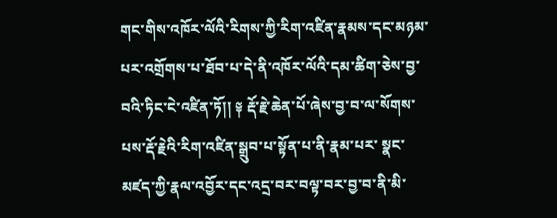གང་གིས་འཁོར་ལོའི་རིགས་ཀྱི་རིག་འཛིན་རྣམས་དང་མཉམ་པར་འགྲོགས་པ་ཐོབ་པ་དེ་ནི་འཁོར་ལོའི་དམ་ཚིག་ཅེས་བྱ་བའི་ཏིང་ངེ་འཛིན་ཏོ།། ༈ རྡོ་རྗེ་ཆེན་པོ་ཞེས་བྱ་བ་ལ་སོགས་པས་རྡོ་རྗེའི་རིག་འཛིན་སྒྲུབ་པ་སྟོན་པ་ནི་རྣམ་པར་ སྣང་མཛད་ཀྱི་རྣལ་འབྱོར་དང་འདྲ་བར་བལྟ་བར་བྱ་བ་ནི་མི་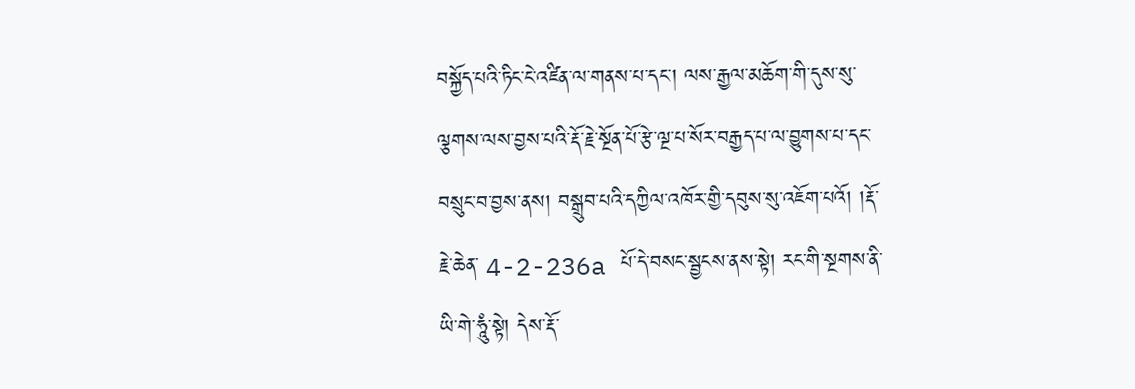བསྐྱོད་པའི་ཏིང་ངེ་འཛིན་ལ་གནས་པ་དང་། ལས་རྒྱལ་མཆོག་གི་དུས་སུ་ལྕགས་ལས་བྱས་པའི་རྡོ་རྗེ་སྔོན་པོ་རྩེ་ལྔ་པ་སོར་བརྒྱད་པ་ལ་བྱུགས་པ་དང་བསྲུང་བ་བྱས་ནས། བསྒྲུབ་པའི་དཀྱིལ་འཁོར་གྱི་དབུས་སུ་འཇོག་པའོ། །རྡོ་རྗེ་ཆེན་ 4-2-236a པོ་དེ་བསང་སྦྱངས་ནས་སྟེ། རང་གི་སྔགས་ནི་ཡི་གེ་ཧཱུཾ་སྟེ། དེས་རྡོ་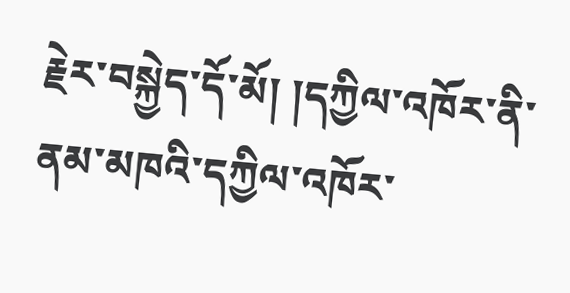རྗེར་བསྐྱེད་དོ་མོ། །དཀྱིལ་འཁོར་ནི་ནམ་མཁའི་དཀྱིལ་འཁོར་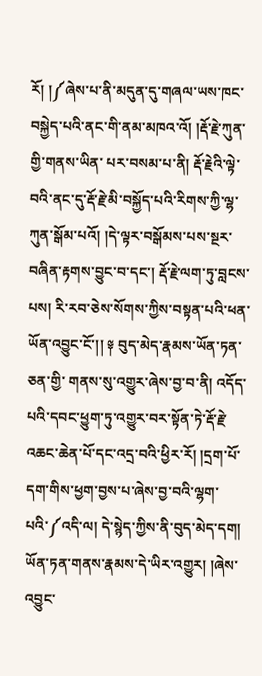རོ། །༼ཞེས་པ་ནི་མདུན་དུ་གཞལ་ཡས་ཁང་བསྐྱེད་པའི་ནང་གི་ནམ་མཁའ་འོ། །རྡོ་རྗེ་ཀུན་གྱི་གནས་ཡིན་ པར་བསམ་པ་ནི། རྡོ་རྗེའི་ལྟེ་བའི་ནང་དུ་རྡོ་རྗེ་མི་བསྐྱོད་པའི་རིགས་ཀྱི་ལྷ་ཀུན་སྒོམ་པའོ། །དེ་ལྟར་བསྒོམས་པས་སྔར་བཞིན་རྟགས་བྱུང་བ་དང་། རྡོ་རྗེ་ལག་ཏུ་བླངས་པས། རི་རབ་ཅེས་སོགས་ཀྱིས་བསྟན་པའི་ཕན་ཡོན་འབྱུང་ངོ་།། ༈ བུད་མེད་རྣམས་ཡོན་ཏན་ཅན་གྱི་ གནས་སུ་འགྱུར་ཞེས་བྱ་བ་ནི། འདོད་པའི་དབང་ཕྱུག་ཏུ་འགྱུར་བར་སྟོན་ཏེ་རྡོ་རྗེ་འཆང་ཆེན་པོ་དང་འདྲ་བའི་ཕྱིར་རོ། །དྲག་པོ་དག་གིས་ཕྱག་བྱས་པ་ཞེས་བྱ་བའི་ལྷག་པའི་༼འདི་ལ། དེ་སྙེད་ཀྱིས་ནི་བུད་མེད་དག། ཡོན་ཏན་གནས་རྣམས་དེ་ཡིར་འགྱུར། །ཞེས་ འབྱུང་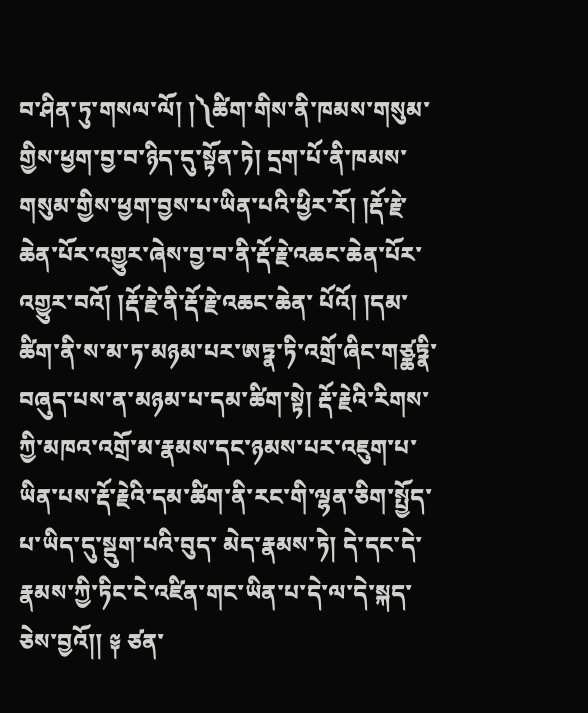བ་ཤིན་ཏུ་གསལ་ལོ། །༽ཚིག་གིས་ནི་ཁམས་གསུམ་གྱིས་ཕྱག་བྱ་བ་ཉིད་དུ་སྟོན་ཏེ། དྲག་པོ་ནི་ཁམས་གསུམ་གྱིས་ཕྱག་བྱས་པ་ཡིན་པའི་ཕྱིར་རོ། །རྡོ་རྗེ་ཆེན་པོར་འགྱུར་ཞེས་བྱ་བ་ནི་རྡོ་རྗེ་འཆང་ཆེན་པོར་འགྱུར་བའོ། །རྡོ་རྗེ་ནི་རྡོ་རྗེ་འཆང་ཆེན་ པོའོ། །དམ་ཚིག་ནི་ས་མ་ཏ་མཉམ་པར་ཨཏྣ་ཏི་འགྲོ་ཞིང་གཙྪཏྣི་བཞུད་པས་ན་མཉམ་པ་དམ་ཚིག་སྟེ། རྡོ་རྗེའི་རིགས་ཀྱི་མཁའ་འགྲོ་མ་རྣམས་དང་ཉམས་པར་འཇུག་པ་ཡིན་པས་རྡོ་རྗེའི་དམ་ཚིག་ནི་རང་གི་ལྷན་ཅིག་སྤྱོད་པ་ཡིད་དུ་སྡུག་པའི་བུད་ མེད་རྣམས་ཏེ། དེ་དང་དེ་རྣམས་ཀྱི་ཏིང་ངེ་འཛིན་གང་ཡིན་པ་དེ་ལ་དེ་སྐད་ཅེས་བྱའོ།། ༈ ཙན་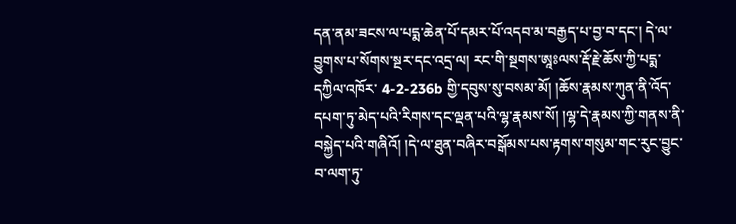དན་ནམ་ཟངས་ལ་པདྨ་ཆེན་པོ་དམར་པོ་འདབ་མ་བརྒྱད་པ་བྱ་བ་དང་། དེ་ལ་བྱུགས་པ་སོགས་སྔར་དང་འདྲ་ལ། རང་གི་སྔགས་ཨཱཿལས་རྡོ་རྗེ་ཆོས་ཀྱི་པདྨ་དཀྱིལ་འཁོར་ 4-2-236b གྱི་དབུས་སུ་བསམ་མོ། །ཆོས་རྣམས་ཀུན་ནི་འོད་དཔག་ཏུ་མེད་པའི་རིགས་དང་ལྡན་པའི་ལྷ་རྣམས་སོ། །ལྷ་དེ་རྣམས་ཀྱི་གནས་ནི་བསྐྱེད་པའི་གཞིའོ། །དེ་ལ་ཐུན་བཞིར་བསྒོམས་པས་རྟགས་གསུམ་གང་རུང་བྱུང་བ་ལག་ཏུ་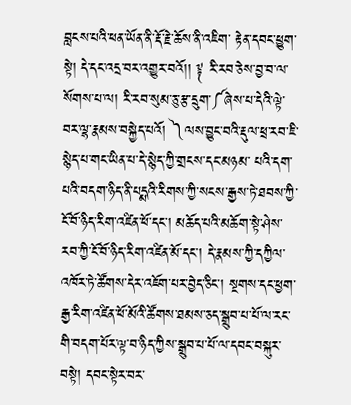བླངས་པའི་ཕན་ཡོན་ནི་རྡོ་རྗེ་ཆོས་ནི་འཇིག་ རྟེན་དབང་ཕྱུག་སྟེ། དེ་དང་འདྲ་བར་འགྱུར་བའོ།། ༈ རི་རབ་ཅེས་བྱ་བ་ལ་སོགས་པ་ལ། རི་རབ་སུམ་ཅུ་རྩ་དྲུག་༼ཞེས་པ་དེའི་ལྟེ་བར་ལྷ་རྣམས་བསྐྱེད་པའོ། ༽ལས་བྱུང་བའི་རྡུལ་ཕྲ་རབ་ཇི་སྙེད་པ་གང་ཡིན་པ་དེ་སྙེད་ཀྱི་གྲངས་དང་མཉམ་ པའི་དག་པའི་བདག་ཉིད་ནི་པདྨའི་རིགས་ཀྱི་སངས་རྒྱས་ཏེ་ཐབས་ཀྱི་ངོ་བོ་ཉིད་རིག་འཛིན་ཕོ་དང་། མཆོད་པའི་མཆོག་སྟེ་ཤེས་རབ་ཀྱི་ངོ་བོ་ཉིད་རིག་འཛིན་མོ་དང་། དེ་རྣམས་ཀྱི་དཀྱིལ་འཁོར་ཏེ་ཚོགས་དེར་འཇོག་པར་བྱེད་ཅིང་། སྔགས་དང་ཕྱག་ རྒྱ་རིག་འཛིན་ཕོ་མོའི་ཚོགས་ཐམས་ཅད་སྒྲུབ་པ་པོ་ལ་རང་གི་བདག་པོར་ལྟ་བ་ཉིད་ཀྱིས་སྒྲུབ་པ་པོ་ལ་དབང་བསྐུར་བསྟེ། དབང་སྟེར་བར་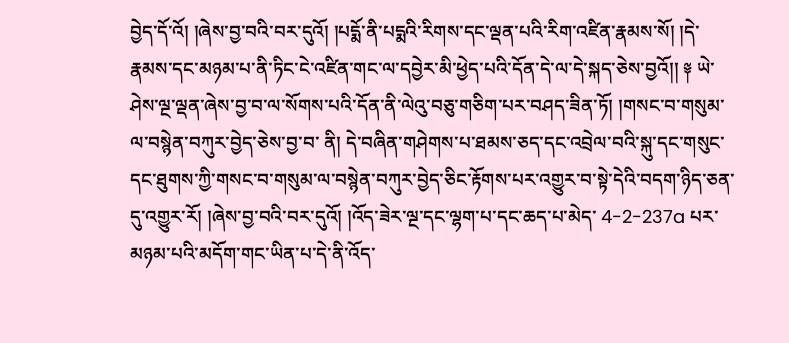བྱེད་དོ་འོ། །ཞེས་བྱ་བའི་བར་དུའོ། །པདྨོ་ནི་པདྨའི་རིགས་དང་ལྡན་པའི་རིག་འཛིན་རྣམས་སོ། །དེ་ རྣམས་དང་མཉམ་པ་ནི་ཏིང་ངེ་འཛིན་གང་ལ་དབྱེར་མི་ཕྱེད་པའི་དོན་དེ་ལ་དེ་སྐད་ཅེས་བྱའོ།། ༈ ཡེ་ཤེས་ལྔ་ལྡན་ཞེས་བྱ་བ་ལ་སོགས་པའི་དོན་ནི་ལེའུ་བཅུ་གཅིག་པར་བཤད་ཟིན་ཏོ། །གསང་བ་གསུམ་ལ་བསྙེན་བཀུར་བྱེད་ཅེས་བྱ་བ་ ནི། དེ་བཞིན་གཤེགས་པ་ཐམས་ཅད་དང་འབྲེལ་བའི་སྐུ་དང་གསུང་དང་ཐུགས་ཀྱི་གསང་བ་གསུམ་ལ་བསྙེན་བཀུར་བྱེད་ཅིང་རྟོགས་པར་འགྱུར་བ་སྟེ་དེའི་བདག་ཉིད་ཅན་དུ་འགྱུར་རོ། །ཞེས་བྱ་བའི་བར་དུའོ། །འོད་ཟེར་ལྔ་དང་ལྷག་པ་དང་ཆད་པ་མེད་ 4-2-237a པར་མཉམ་པའི་མདོག་གང་ཡིན་པ་དེ་ནི་འོད་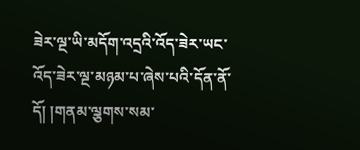ཟེར་ལྔ་ཡི་མདོག་འདྲའི་འོད་ཟེར་ཡང་འོད་ཟེར་ལྔ་མཉམ་པ་ཞེས་པའི་དོན་ནོ་དོ། །གནམ་ལྕགས་སམ་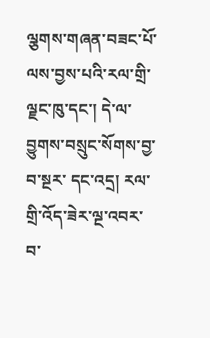ལྕགས་གཞན་བཟང་པོ་ལས་བྱས་པའི་རལ་གྲི་ལྗང་ཁུ་དང་། དེ་ལ་བྱུགས་བསྲུང་སོགས་བྱ་བ་སྔར་ དང་འདྲ། རལ་གྲི་འོད་ཟེར་ལྔ་འབར་བ་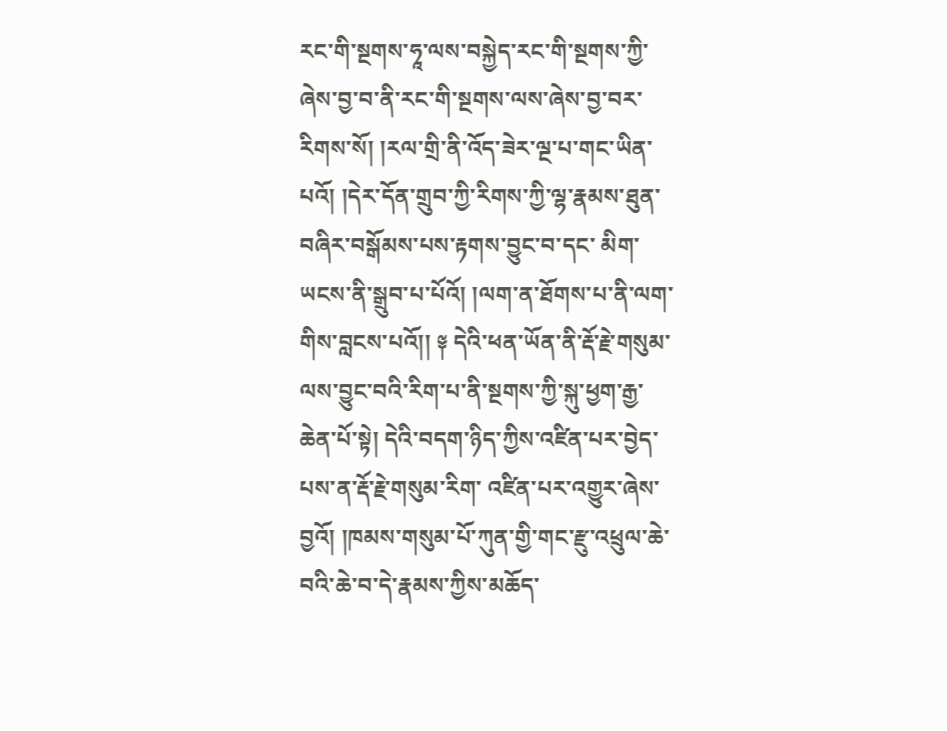རང་གི་སྔགས་ཧཱ་ལས་བསྐྱེད་རང་གི་སྔགས་ཀྱི་ཞེས་བྱ་བ་ནི་རང་གི་སྔགས་ལས་ཞེས་བྱ་བར་རིགས་སོ། །རལ་གྲི་ནི་འོད་ཟེར་ལྔ་པ་གང་ཡིན་པའོ། །དེར་དོན་གྲུབ་ཀྱི་རིགས་ཀྱི་ལྷ་རྣམས་ཐུན་བཞིར་བསྒོམས་པས་རྟགས་བྱུང་བ་དང་ མིག་ཡངས་ནི་སྒྲུབ་པ་པོའོ། །ལག་ན་ཐོགས་པ་ནི་ལག་གིས་བླངས་པའོ།། ༈ དེའི་ཕན་ཡོན་ནི་རྡོ་རྗེ་གསུམ་ལས་བྱུང་བའི་རིག་པ་ནི་སྔགས་ཀྱི་སྐུ་ཕྱག་རྒྱ་ཆེན་པོ་སྟེ། དེའི་བདག་ཉིད་ཀྱིས་འཛིན་པར་བྱེད་པས་ན་རྡོ་རྗེ་གསུམ་རིག་ འཛིན་པར་འགྱུར་ཞེས་བྱའོ། །ཁམས་གསུམ་པོ་ཀུན་གྱི་གང་རྫུ་འཕྲུལ་ཆེ་བའི་ཆེ་བ་དེ་རྣམས་ཀྱིས་མཆོད་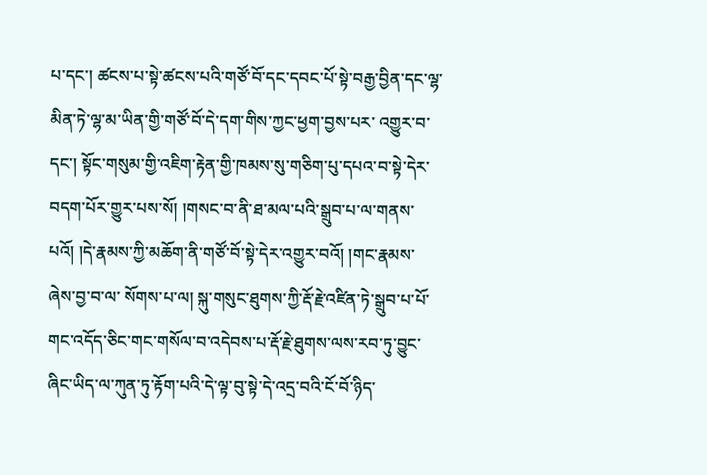པ་དང་། ཚངས་པ་སྟེ་ཚངས་པའི་གཙོ་བོ་དང་དབང་པོ་སྟེ་བརྒྱ་བྱིན་དང་ལྷ་མིན་ཏེ་ལྷ་མ་ཡིན་གྱི་གཙོ་བོ་དེ་དག་གིས་ཀྱང་ཕྱག་བྱས་པར་ འགྱུར་བ་དང་། སྟོང་གསུམ་གྱི་འཇིག་རྟེན་གྱི་ཁམས་སུ་གཅིག་པུ་དཔའ་བ་སྟེ་དེར་བདག་པོར་གྱུར་པས་སོ། །གསང་བ་ནི་ཐ་མལ་པའི་སྒྲུབ་པ་ལ་གནས་པའོ། །དེ་རྣམས་ཀྱི་མཆོག་ནི་གཙོ་བོ་སྟེ་དེར་འགྱུར་བའོ། །གང་རྣམས་ཞེས་བྱ་བ་ལ་ སོགས་པ་ལ། སྐུ་གསུང་ཐུགས་ཀྱི་རྡོ་རྗེ་འཛིན་ཏེ་སྒྲུབ་པ་པོ་གང་འདོད་ཅིང་གང་གསོལ་བ་འདེབས་པ་རྡོ་རྗེ་ཐུགས་ལས་རབ་ཏུ་བྱུང་ཞིང་ཡིད་ལ་ཀུན་ཏུ་རྟོག་པའི་དེ་ལྟ་བུ་སྟེ་དེ་འདྲ་བའི་ངོ་བོ་ཉིད་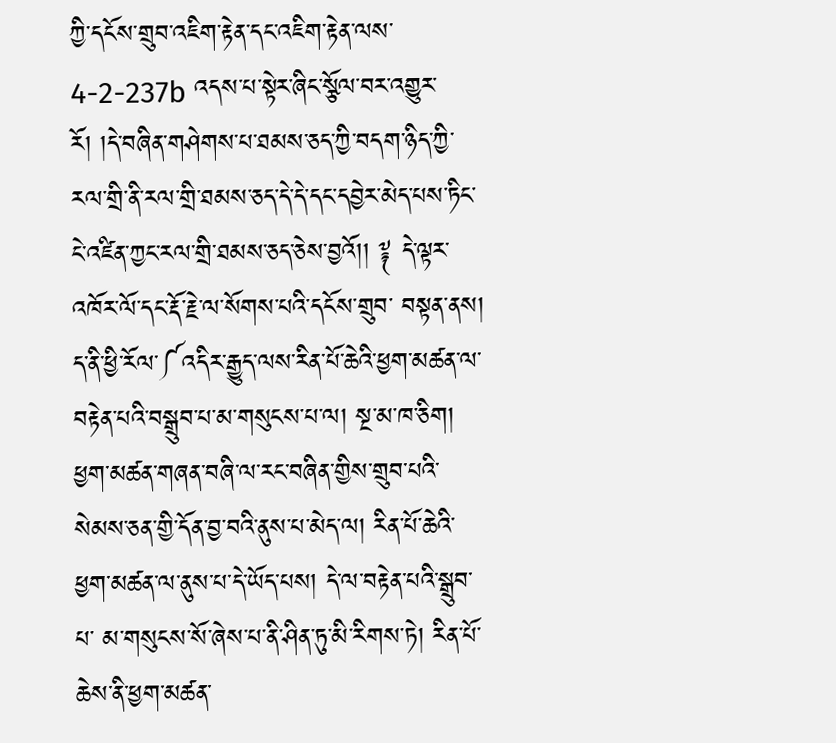ཀྱི་དངོས་གྲུབ་འཇིག་རྟེན་དང་འཇིག་རྟེན་ལས་ 4-2-237b འདས་པ་སྟེར་ཞིང་སྩོལ་བར་འགྱུར་རོ། །དེ་བཞིན་གཤེགས་པ་ཐམས་ཅད་ཀྱི་བདག་ཉིད་ཀྱི་རལ་གྲི་ནི་རལ་གྲི་ཐམས་ཅད་དེ་དེ་དང་དབྱེར་མེད་པས་ཏིང་ངེ་འཛིན་ཀྱང་རལ་གྲི་ཐམས་ཅད་ཅེས་བྱའོ།། ༈ དེ་ལྟར་འཁོར་ལོ་དང་རྡོ་རྗེ་ལ་སོགས་པའི་དངོས་གྲུབ་ བསྟན་ནས། ད་ནི་ཕྱི་རོལ་༼འདིར་རྒྱུད་ལས་རིན་པོ་ཆེའི་ཕྱག་མཚན་ལ་བརྟེན་པའི་བསྒྲུབ་པ་མ་གསུངས་པ་ལ། སྔ་མ་ཁ་ཅིག། ཕྱག་མཚན་གཞན་བཞི་ལ་རང་བཞིན་གྱིས་གྲུབ་པའི་སེམས་ཅན་གྱི་དོན་བྱ་བའི་ནུས་པ་མེད་ལ། རིན་པོ་ཆེའི་ཕྱག་མཚན་ལ་ནུས་པ་དེ་ཡོད་པས། དེ་ལ་བརྟེན་པའི་སྒྲུབ་པ་ མ་གསུངས་སོ་ཞེས་པ་ནི་ཤིན་ཏུ་མི་རིགས་ཏེ། རིན་པོ་ཆེས་ནི་ཕྱག་མཚན་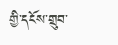གྱི་དངོས་གྲུབ་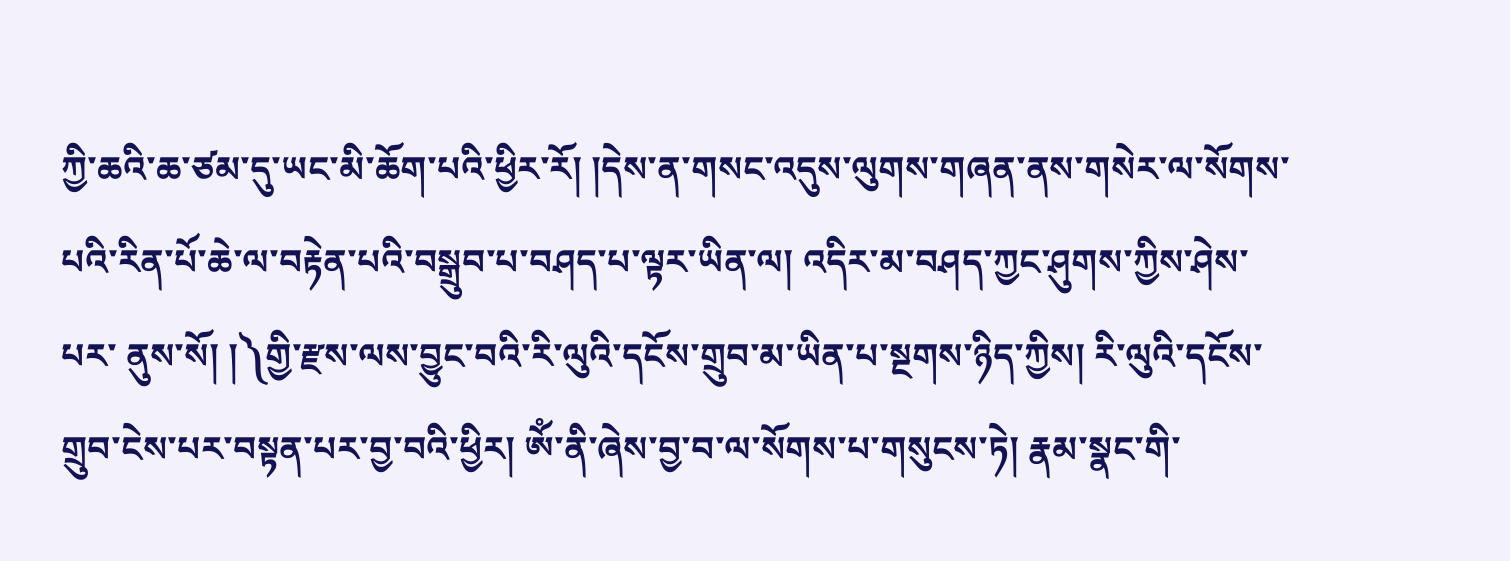ཀྱི་ཆའི་ཆ་ཙམ་དུ་ཡང་མི་ཆོག་པའི་ཕྱིར་རོ། །དེས་ན་གསང་འདུས་ལུགས་གཞན་ནས་གསེར་ལ་སོགས་པའི་རིན་པོ་ཆེ་ལ་བརྟེན་པའི་བསྒྲུབ་པ་བཤད་པ་ལྟར་ཡིན་ལ། འདིར་མ་བཤད་ཀྱང་ཤུགས་ཀྱིས་ཤེས་པར་ ནུས་སོ། །༽གྱི་རྫས་ལས་བྱུང་བའི་རི་ལུའི་དངོས་གྲུབ་མ་ཡིན་པ་སྔགས་ཉིད་ཀྱིས། རི་ལུའི་དངོས་གྲུབ་ངེས་པར་བསྟན་པར་བྱ་བའི་ཕྱིར། ཨོཾ་ནི་ཞེས་བྱ་བ་ལ་སོགས་པ་གསུངས་ཏེ། རྣམ་སྣང་གི་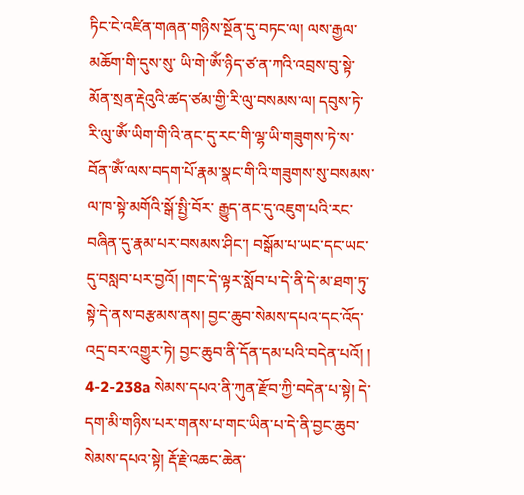ཏིང་ངེ་འཛིན་གཞན་གཉིས་སྔོན་དུ་བཏང་ལ། ལས་རྒྱལ་མཆོག་གི་དུས་སུ་ ཡི་གེ་ཨོཾ་ཉིད་ཙ་ན་ཀའི་འབྲས་བུ་སྟེ་མོན་སྲན་རྡེའུའི་ཚད་ཙམ་གྱི་རི་ལུ་བསམས་ལ། དབུས་ཏེ་རི་ལུ་ཨོཾ་ཡིག་གི་འི་ནང་དུ་རང་གི་ལྷ་ཡི་གཟུགས་ཏེ་ས་བོན་ཨོཾ་ལས་བདག་པོ་རྣམ་སྣང་གི་འི་གཟུགས་སུ་བསམས་ལ་ཁ་སྟེ་མགོའི་སྒོ་སྤྱི་བོར་ རྒྱུད་ནང་དུ་འཇུག་པའི་རང་བཞིན་དུ་རྣམ་པར་བསམས་ཤིང་། བསྒོམ་པ་ཡང་དང་ཡང་དུ་བསླབ་པར་བྱའོ། །གང་དེ་ལྟར་སློབ་པ་དེ་ནི་དེ་མ་ཐག་ཏུ་སྟེ་དེ་ནས་བརྩམས་ནས། བྱང་ཆུབ་སེམས་དཔའ་དང་འོད་འདྲ་བར་འགྱུར་ཏེ། བྱང་ཆུབ་ནི་དོན་དམ་པའི་བདེན་པའོ། ། 4-2-238a སེམས་དཔའ་ནི་ཀུན་རྫོབ་ཀྱི་བདེན་པ་སྟེ། དེ་དག་མི་གཉིས་པར་གནས་པ་གང་ཡིན་པ་དེ་ནི་བྱང་ཆུབ་སེམས་དཔའ་སྟེ། རྡོ་རྗེ་འཆང་ཆེན་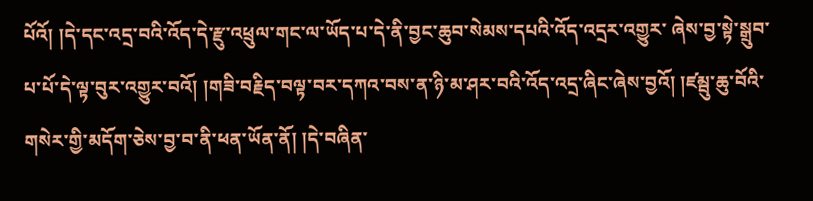པོའོ། །དེ་དང་འདྲ་བའི་འོད་དེ་རྫུ་འཕྲུལ་གང་ལ་ཡོད་པ་དེ་ནི་བྱང་ཆུབ་སེམས་དཔའི་འོད་འདྲར་འགྱུར་ ཞེས་བྱ་སྟེ་སྒྲུབ་པ་པོ་དེ་ལྟ་བུར་འགྱུར་བའོ། །གཟི་བརྗིད་བལྟ་བར་དཀའ་བས་ན་ཉི་མ་ཤར་བའི་འོད་འདྲ་ཞིང་ཞེས་བྱའོ། །ཛམྦུ་ཆུ་བོའི་གསེར་གྱི་མདོག་ཅེས་བྱ་བ་ནི་ཕན་ཡོན་ནོ། །དེ་བཞིན་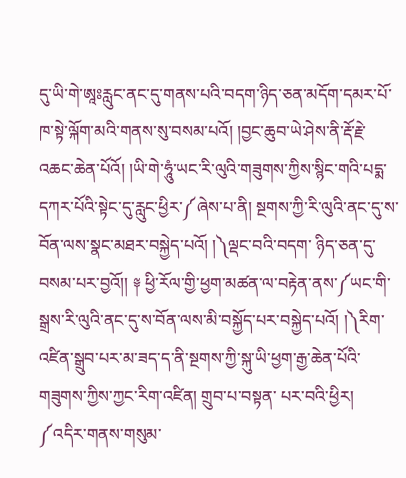དུ་ཡི་གེ་ཨཱཿརླུང་ནང་དུ་གནས་པའི་བདག་ཉིད་ཅན་མདོག་དམར་པོ་ ཁ་སྟེ་ལྐོག་མའི་གནས་སུ་བསམ་པའོ། །བྱང་ཆུབ་ཡེ་ཤེས་ནི་རྡོ་རྗེ་འཆང་ཆེན་པོའོ། །ཡི་གེ་ཧཱུཾ་ཡང་རི་ལུའི་གཟུགས་ཀྱིས་སྙིང་གའི་པདྨ་དཀར་པོའི་སྟེང་དུ་རླུང་ཕྱིར་༼ཞེས་པ་ནི། སྔགས་ཀྱི་རི་ལུའི་ནང་དུ་ས་བོན་ལས་སྣང་མཐར་བསྐྱེད་པའོ། །༽ལྡང་བའི་བདག་ ཉིད་ཅན་དུ་བསམ་པར་བྱའོ།། ༈ ཕྱི་རོལ་གྱི་ཕྱག་མཚན་ལ་བརྟེན་ནས་༼ཡང་གི་སྒྲས་རི་ལུའི་ནང་དུ་ས་བོན་ལས་མི་བསྐྱོད་པར་བསྐྱེད་པའོ། །༽རིག་འཛིན་སྒྲུབ་པར་མ་ཟད་ད་ནི་སྔགས་ཀྱི་སྐུ་ཡི་ཕྱག་རྒྱ་ཆེན་པོའི་གཟུགས་ཀྱིས་ཀྱང་རིག་འཛིན། གྲུབ་པ་བསྟན་ པར་བའི་ཕྱིར། ༼འདིར་གནས་གསུམ་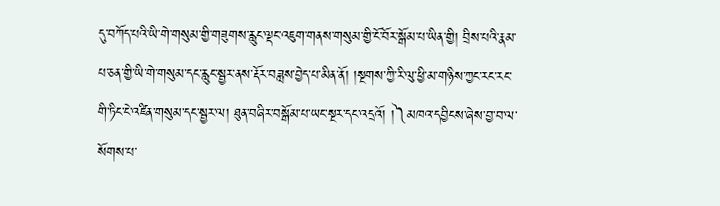དུ་བཀོད་པའི་ཡི་གེ་གསུམ་གྱི་གཟུགས་རླུང་ལྡང་འཇུག་གནས་གསུམ་གྱི་ངོ་བོར་སྒོམ་པ་ཡིན་གྱི། བྲིས་པའི་རྣམ་པ་ཅན་གྱི་ཡི་གེ་གསུམ་དང་རླུང་སྦྱར་ནས་རྡོར་བཟླས་བྱེད་པ་མིན་ནོ། །སྔགས་ཀྱི་རི་ལུ་ཕྱི་མ་གཉིས་ཀྱང་རང་རང་གི་ཏིང་ངེ་འཛིན་གསུམ་དང་སྦྱར་ལ། ཐུན་བཞིར་བསྒོམ་པ་ཡང་སྔར་དང་འདྲའོ། །༽མཁའ་དབྱིངས་ཞེས་བྱ་བ་ལ་སོགས་པ་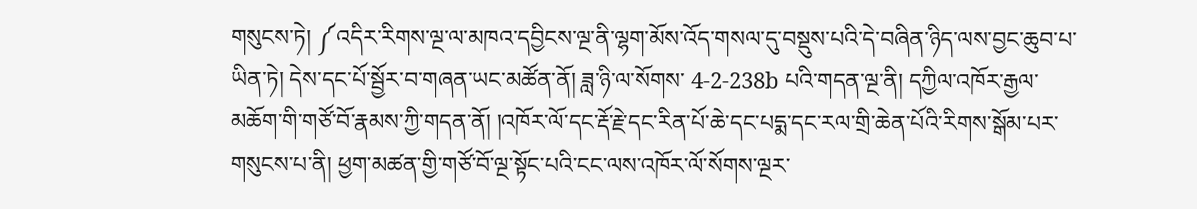གསུངས་ཏེ། ༼འདིར་རིགས་ལྔ་ལ་མཁའ་དབྱིངས་ལྔ་ནི་ལྷག་མོས་འོད་གསལ་དུ་བསྡུས་པའི་དེ་བཞིན་ཉིད་ལས་བྱང་ཆུབ་པ་ཡིན་ཏེ། དེས་དང་པོ་སྦྱོར་བ་གཞན་ཡང་མཚོན་ནོ། ཟླ་ཉི་ལ་སོགས་ 4-2-238b པའི་གདན་ལྔ་ནི། དཀྱིལ་འཁོར་རྒྱལ་མཆོག་གི་གཙོ་བོ་རྣམས་ཀྱི་གདན་ནོ། །འཁོར་ལོ་དང་རྡོ་རྗེ་དང་རིན་པོ་ཆེ་དང་པདྨ་དང་རལ་གྲི་ཆེན་པོའི་རིགས་སྒོམ་པར་གསུངས་པ་ནི། ཕྱག་མཚན་གྱི་གཙོ་བོ་ལྔ་སྟོང་པའི་ངང་ལས་འཁོར་ལོ་སོགས་ལྔར་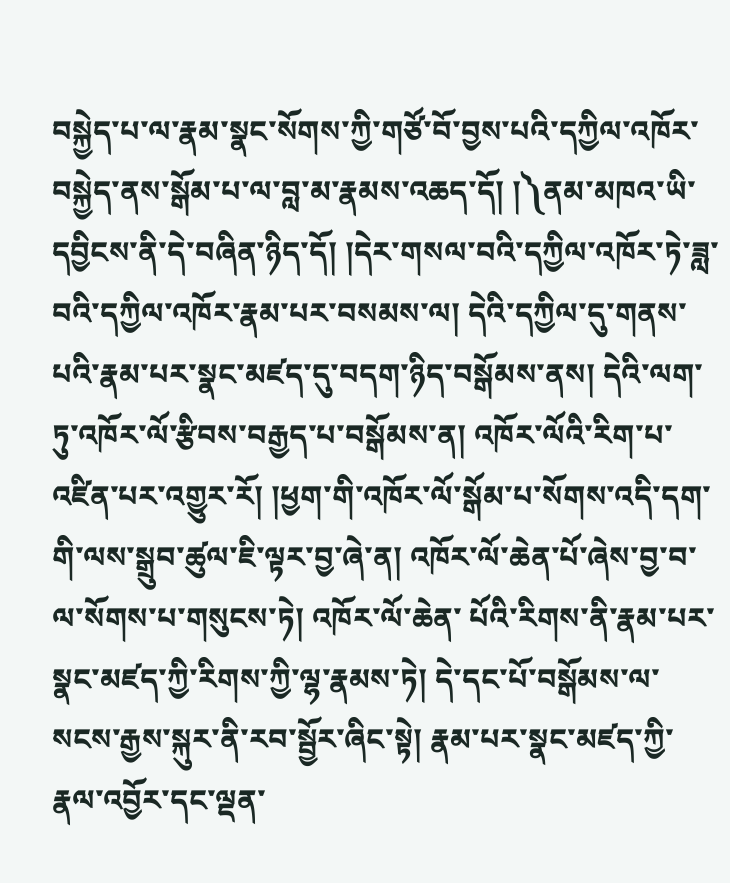བསྐྱེད་པ་ལ་རྣམ་སྣང་སོགས་ཀྱི་གཙོ་བོ་བྱས་པའི་དཀྱིལ་འཁོར་ བསྐྱེད་ནས་སྒོམ་པ་ལ་བླ་མ་རྣམས་འཆད་དོ། །༽ནམ་མཁའ་ཡི་དབྱིངས་ནི་དེ་བཞིན་ཉིད་དོ། །དེར་གསལ་བའི་དཀྱིལ་འཁོར་ཏེ་ཟླ་བའི་དཀྱིལ་འཁོར་རྣམ་པར་བསམས་ལ། དེའི་དཀྱིལ་དུ་གནས་པའི་རྣམ་པར་སྣང་མཛད་དུ་བདག་ཉིད་བསྒོམས་ནས། དེའི་ལག་ཏུ་འཁོར་ལོ་རྩིབས་བརྒྱད་པ་བསྒོམས་ན། འཁོར་ལོའི་རིག་པ་འཛིན་པར་འགྱུར་རོ། །ཕྱག་གི་འཁོར་ལོ་སྒོམ་པ་སོགས་འདི་དག་གི་ལས་སྒྲུབ་ཚུལ་ཇི་ལྟར་བྱ་ཞེ་ན། འཁོར་ལོ་ཆེན་པོ་ཞེས་བྱ་བ་ལ་སོགས་པ་གསུངས་ཏེ། འཁོར་ལོ་ཆེན་ པོའི་རིགས་ནི་རྣམ་པར་སྣང་མཛད་ཀྱི་རིགས་ཀྱི་ལྷ་རྣམས་ཏེ། དེ་དང་པོ་བསྒོམས་ལ་སངས་རྒྱས་སྐུར་ནི་རབ་སྦྱོར་ཞིང་སྟེ། རྣམ་པར་སྣང་མཛད་ཀྱི་རྣལ་འབྱོར་དང་ལྡན་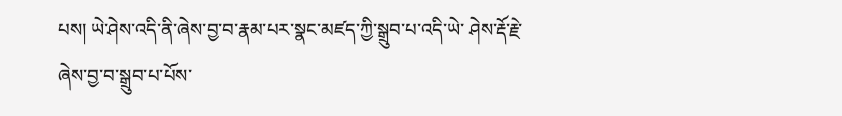པས། ཡེ་ཤེས་འདི་ནི་ཞེས་བྱ་བ་རྣམ་པར་སྣང་མཛད་ཀྱི་སྒྲུབ་པ་འདི་ཡེ་ ཤེས་རྡོ་རྗེ་ཞེས་བྱ་བ་སྒྲུབ་པ་པོས་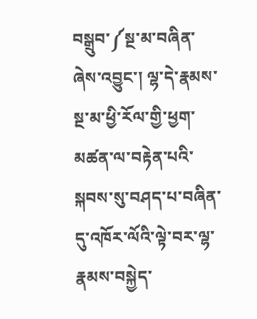བསྒྲུབ་༼སྔ་མ་བཞིན་ཞེས་འབྱུང་། ལྷ་དེ་རྣམས་སྔ་མ་ཕྱི་རོལ་གྱི་ཕྱག་མཚན་ལ་བརྟེན་པའི་སྐབས་སུ་བཤད་པ་བཞིན་དུ་འཁོར་ལོའི་ལྟེ་བར་ལྷ་རྣམས་བསྐྱེད་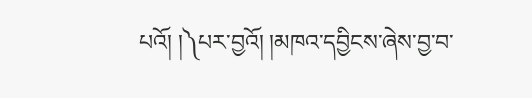པའོ། །༽པར་བྱའོ། །མཁའ་དབྱིངས་ཞེས་བྱ་བ་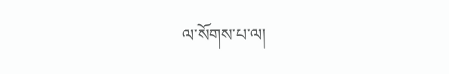ལ་སོགས་པ་ལ།